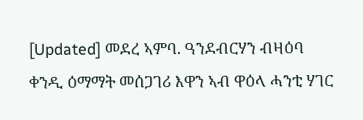[Updated] መደረ ኣምባ. ዓንደብርሃን ብዛዕባ ቀንዲ ዕማማት መሰጋገሪ እዋን ኣብ ዋዕላ ሓንቲ ሃገር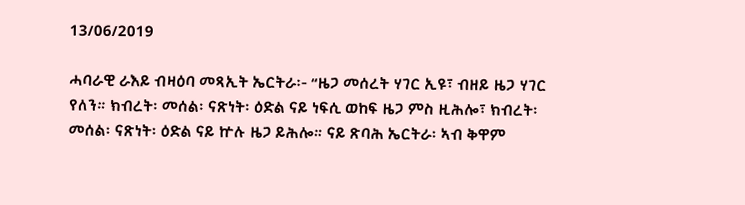13/06/2019

ሓባራዊ ራእይ ብዛዕባ መጻኢት ኤርትራ፡- “ዜጋ መሰረት ሃገር ኢዩ፣ ብዘይ ዜጋ ሃገር የለን። ክብረት፡ መሰል፡ ናጽነት፡ ዕድል ናይ ነፍሲ ወከፍ ዜጋ ምስ ዚሕሎ፣ ክብረት፡ መሰል፡ ናጽነት፡ ዕድል ናይ ኵሉ ዜጋ ይሕሎ። ናይ ጽባሕ ኤርትራ፡ ኣብ ቅዋም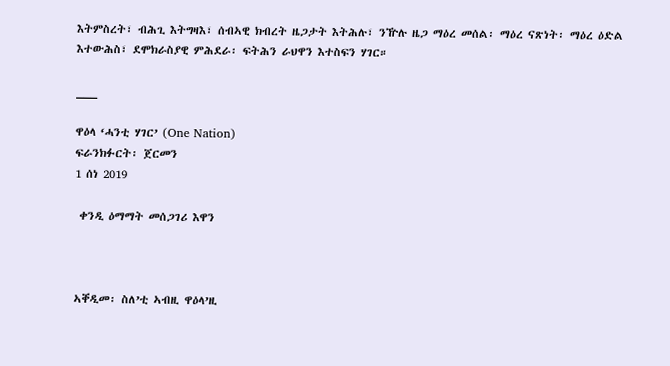እትምስረት፣ ብሕጊ እትግዛእ፣ ሰብኣዊ ክብረት ዜጋታት እትሕሉ፣ ንዅሉ ዜጋ ማዕረ መሰል፡ ማዕረ ናጽነት፡ ማዕረ ዕድል እተውሕስ፣ ደሞክራስያዊ ምሕደራ፡ ፍትሕን ራህዋን እተስፍን ሃገር።

___

ዋዕላ ‘ሓንቲ ሃገር’ (One Nation)
ፍራንክፉርት፡ ጀርመን
1 ሰነ 2019

 ቀንዲ ዕማማት መሰጋገሪ እዋን



ኣቐዲመ፡ ስለ’ቲ ኣብዚ ዋዕላ’ዚ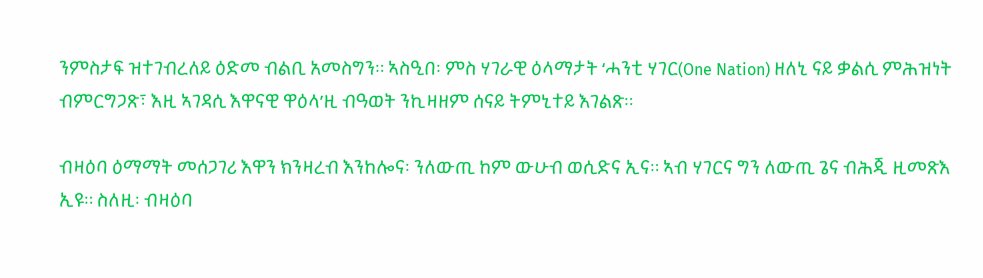ንምስታፍ ዝተገብረለይ ዕድመ ብልቢ አመስግን። ኣስዒበ፡ ምስ ሃገራዊ ዕላማታት ‘ሓንቲ ሃገር(One Nation) ዘለኒ ናይ ቃልሲ ምሕዝነት ብምርግጋጽ፣ እዚ ኣገዳሲ እዋናዊ ዋዕላ’ዚ ብዓወት ንኪዛዘም ሰናይ ትምኒተይ እገልጽ።

ብዛዕባ ዕማማት መሰጋገሪ እዋን ክንዛረብ እንከሎና፡ ንለውጢ ከም ውሁብ ወሲድና ኢና። ኣብ ሃገርና ግን ለውጢ ጌና ብሕጂ ዚመጽእ ኢዩ። ስለዚ፡ ብዛዕባ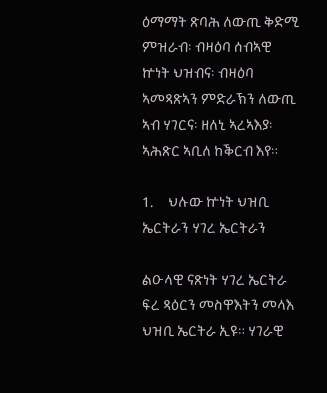ዕማማት ጽባሕ ለውጢ ቅድሚ ምዝራብ፡ ብዛዕባ ሰብኣዊ ኵነት ህዝብና፡ ብዛዕባ ኣመጻጽኣን ምድራኽን ለውጢ ኣብ ሃገርና፡ ዘለኒ ኣረኣእያ፡ ኣሕጽር ኣቢለ ከቕርብ እየ።

1.     ህሉው ኵነት ህዝቢ ኤርትራን ሃገረ ኤርትራን

ልዑላዊ ናጽነት ሃገረ ኤርትራ ፍረ ጻዕርን መስዋእትን መላእ ህዝቢ ኤርትራ ኢዩ። ሃገራዊ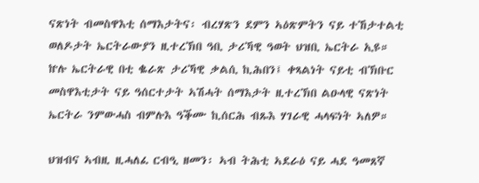ናጽነት ብመስዋእቲ ሰማእታትና፡ ብረሃጽን ደምን ኣዕጽምትን ናይ ተኸታተልቲ ወለዶታት ኤርትራውያን ዚተረኽበ ዓቢ ታሪኻዊ ዓወት ህዝቢ ኤርትራ ኢዩ። ኵሉ ኤርትራዊ በቲ ቈራጽ ታሪኻዊ ቃልሲ ኪሕበን፤ ቀጻልነት ናይቲ ብኽቡር መስዋእቲታት ናይ ዓሰርተታት ኣሽሓት ሰማእታት ዚተረኽበ ልዑላዊ ናጽነት ኤርትራ ንምውሓስ ብምሉእ ዓቕሙ ኪሰርሕ ብጹእ ሃገራዊ ሓላፍነት ኣለዎ።

ህዝብና ኣብዚ ዚሓለፈ ርብዒ ዘመን፡ ኣብ ትሕቲ ኣደራዕ ናይ ሓደ ዓመጸኛ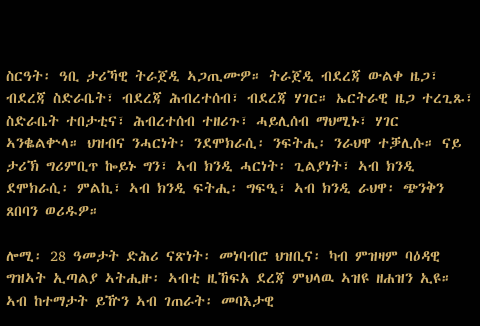ስርዓት፡ ዓቢ ታሪኻዊ ትራጀዲ ኣጋጢሙዎ። ትራጀዲ ብደረጃ ውልቀ ዜጋ፣ ብደረጃ ስድራቤት፣ ብደረጃ ሕብረተሰብ፣ ብደረጃ ሃገር። ኤርትራዊ ዜጋ ተረጊጹ፣ ስድራቤት ተበታቲና፣ ሕብረተሰብ ተዘሪጉ፣ ሓይሊሰብ ማህሚኑ፣ ሃገር ኣንቈልቍላ። ህዝብና ንሓርነት፡ ንደሞክራሲ፡ ንፍትሒ፡ ንራህዋ ተቓሊሱ። ናይ ታሪኽ ግሪምቢጥ ኰይኑ ግን፣ ኣብ ክንዲ ሓርነት፡ ጊልያነት፣ ኣብ ክንዲ ደሞክራሲ፡ ምልኪ፣ ኣብ ክንዲ ፍትሒ፡ ግፍዒ፣ ኣብ ክንዲ ራህዋ፡ ጭንቅን ጸበባን ወሪዱዎ።

ሎሚ፡ 28 ዓመታት ድሕሪ ናጽነት፡ መነባብሮ ህዝቢና፡ ካብ ምዝዛም ባዕዳዊ ግዝኣት ኢጣልያ ኣትሒዙ፡ ኣብቲ ዚኸፍአ ደረጃ ምህላዉ ኣዝዩ ዘሐዝን ኢዩ። ኣብ ከተማታት ይዅን ኣብ ገጠራት፡ መባእታዊ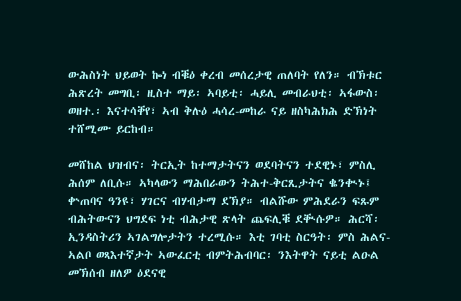ውሕስነት ህይወት ኰነ ብቑዕ ቀረብ መሰረታዊ ጠለባት የለን። ብኽቱር ሕጽረት መግቢ፡ ዚስተ ማይ፡ ኣባይቲ፡ ሓይሊ መብራህቲ፡ ኣፋውስ፡ ወዘተ.፡ እናተሳቐየ፣ ኣብ ቅሉዕ ሓሳረ-መከራ ናይ ዘስካሕክሕ ድኽነት ተሸሚሙ ይርከብ።

መሸከል ህዝብና፡ ትርኢት ከተማታትናን ወደባትናን ተደዊኑ፣ ምስሊ ሕሰም ለቢሱ። ኣካላውን ማሕበራውን ትሕተ-ቅርጺታትና ቈንቊኑ፤ ቍጠባና ዓንዩ፣ ሃገርና ብሃብታማ ደኽያ። ብልሹው ምሕደራን ፍጹም ብሕትውናን ህግደፍ ነቲ ብሕታዊ ጽላት ጨፍሊቑ ደቚሱዎ። ሕርሻ፡ ኢንዳስትሪን ኣገልግሎታትን ተረሚሱ። እቲ ገባቲ ስርዓት፡ ምስ ሕልና-ኣልቦ ወጻእተኛታት ኣውፈርቲ ብምትሕብባር፡ ንእትዋት ናይቲ ልዑል መኽሰብ ዘለዎ ዕደናዊ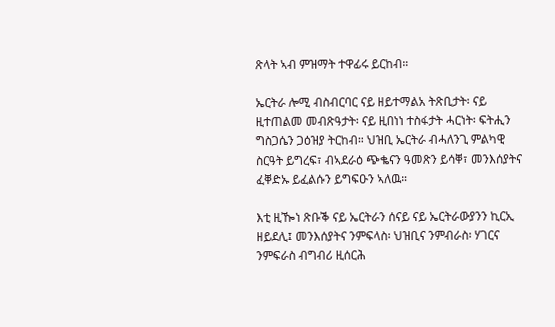ጽላት ኣብ ምዝማት ተዋፊሩ ይርከብ።

ኤርትራ ሎሚ ብስብርባር ናይ ዘይተማልአ ትጽቢታት፡ ናይ ዚተጠልመ መብጽዓታት፡ ናይ ዚበነነ ተስፋታት ሓርነት፡ ፍትሒን ግስጋሴን ጋዕዝያ ትርከብ። ህዝቢ ኤርትራ ብሓለንጊ ምልካዊ ስርዓት ይግረፍ፣ ብኣደራዕ ጭቈናን ዓመጽን ይሳቐ፣ መንእሰያትና ፈቐድኡ ይፈልሱን ይግፍዑን ኣለዉ።

እቲ ዚዀነ ጽቡቕ ናይ ኤርትራን ሰናይ ናይ ኤርትራውያንን ኪርኢ ዘይደሊ፤ መንእሰያትና ንምፍላስ፡ ህዝቢና ንምብራስ፡ ሃገርና ንምፍራስ ብግብሪ ዚሰርሕ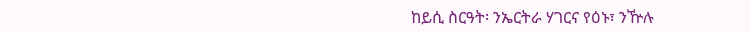ከይሲ ስርዓት፡ ንኤርትራ ሃገርና የዕኑ፣ ንዅሉ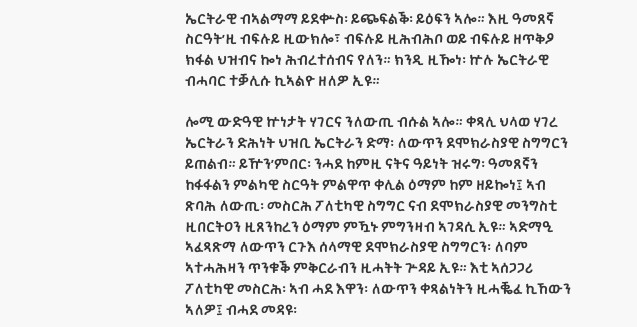ኤርትራዊ ብኣልማማ ይደቍስ፡ ይጭፍልቕ፡ ይዕፍን ኣሎ። እዚ ዓመጸኛ ስርዓት’ዚ ብፍሉይ ዚውክሎ፣ ብፍሉይ ዚሕብሕቦ ወይ ብፍሉይ ዘጥቅዖ ክፋል ህዝብና ኰነ ሕብረተሰብና የለን። ክንዲ ዚዀነ፡ ኵሉ ኤርትራዊ ብሓባር ተቓሊሱ ኪኣልዮ ዘለዎ ኢዩ።

ሎሚ ውድዓዊ ኵነታት ሃገርና ንለውጢ ብሱል ኣሎ። ቀጻሊ ህላወ ሃገረ ኤርትራን ድሕነት ህዝቢ ኤርትራን ድማ፡ ለውጥን ደሞክራስያዊ ስግግርን ይጠልብ። ይዅን’ምበር፡ ንሓደ ከምዚ ናትና ዓይነት ዝሩግ፡ ዓመጸኛን ከፋፋልን ምልካዊ ስርዓት ምልዋጥ ቀሊል ዕማም ከም ዘይኰነ፤ ኣብ ጽባሕ ለውጢ፡ መስርሕ ፖለቲካዊ ስግግር ናብ ደሞክራስያዊ መንግስቲ ዚበርትዐን ዚጸንከረን ዕማም ምዃኑ ምግንዛብ ኣገዳሲ ኢዩ። ኣድማዒ ኣፈጻጽማ ለውጥን ርጉእ ሰላማዊ ደሞክራስያዊ ስግግርን፡ ለባም ኣተሓሕዛን ጥንቁቕ ምቅርራብን ዚሓትት ጕዳይ ኢዩ። እቲ ኣሰጋጋሪ ፖለቲካዊ መስርሕ፡ ኣብ ሓደ እዋን፡ ለውጥን ቀጻልነትን ዚሓቘፈ ኪኸውን ኣለዎ፤ ብሓደ መዳዩ፡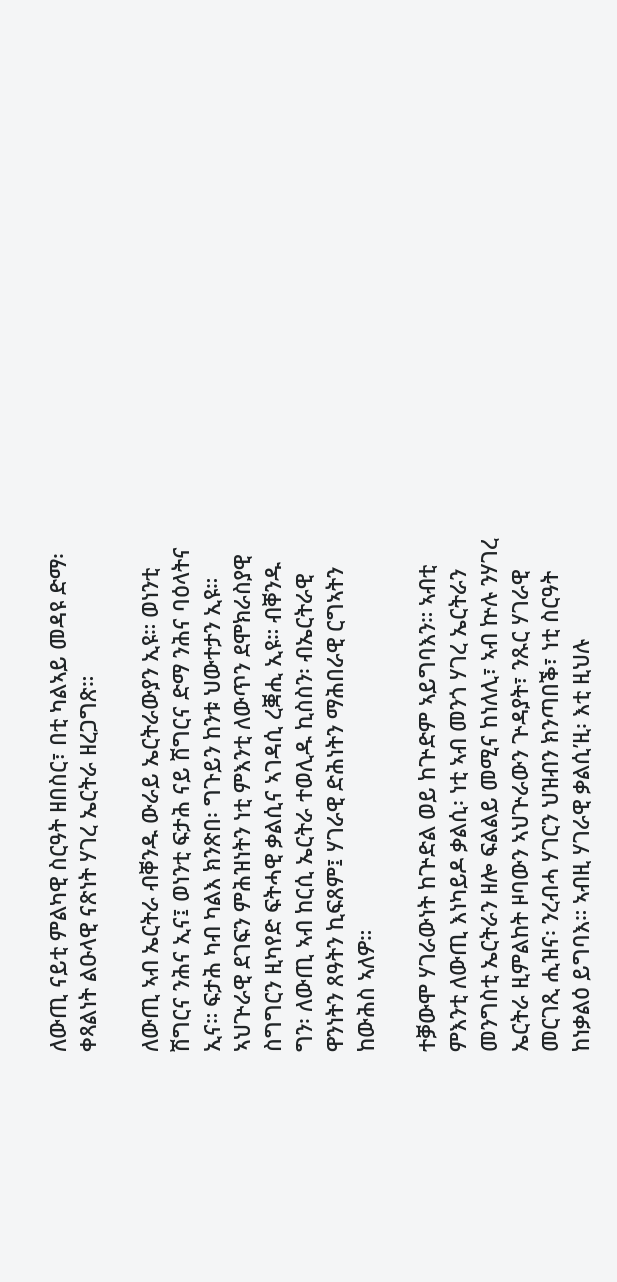ለውጢ ናይቲ ምልካዊ ስርዓት ዘበስር፣ በቲ ካልኣይ መዳዩ ድማ፡ ቀጻልነት ልዑላዊ ናጽነት ሃገረ ኤርትራ ዘረጋግጽ።

ለውጢ ኣብ ኤርትራ ብቐንዱ ውራይ ኤርትራውያን ኢዩ። ወነንቲ ሽግርና ንሕና ኢና፤ ወነንቲ ፍታሕ ናይ ሽግርና ድማ ንሕና ባዕላትና ኢና። ፍታሕ ካብ ካልእ ክንጽበ፡ ግጉይን ከንቱ ህውተታን ኢዩ። ኣህጕራዊ ደገፍን ምሕዝነትን ነቲ ምእንቲ ለውጥን ደሞክራስያዊ ስግግርን ዚካየድ ፍትሓዊ ቃልሲና ኣገዳሲ ረቛሒ ኢዩ። ብቐንዱ ግን፡ ለውጢ ኣብ ከርሲ ኤርትራ ተወሊዱ ኪስስን፡ ብኤርትራዊ ዋንነትን ጸዓትን ኪፍጸም፤ ሃገራዊ ድሕነትን ማሕበራዊ ርግኣትን ከውሕስ ኣለዎ።

ተቓውሞ ሃገራውነት ከጕድል ወይ ከጕድም ኣይግባእን። ኣብቲ ምእንቲ ለውጢ እነካይዶ ቃልሲ፡ ነቲ ኣብ መንጎ ሃገረ ኤርትራን መንግስቲ ኤርትራን ዘሎ ፍልልይ መሚና ከነለሊ፣ ኣብ ኵሉ ንሃገረ ኤርትራ ዚምልከት ዞባውን ኣህጕራውን ጕዳያት፣ ንጹር ሃገራዊ መርገጺ ሒዝና፡ ንረብሓ ሃገርን ህዝብን ክንጣበቕ፣ ነቲ ስርዓት ከነቃልዕ ይግባእ። ኣብዚ ሃገራዊ ቃልሲ’ዚ፡ እቲ ዚህሉ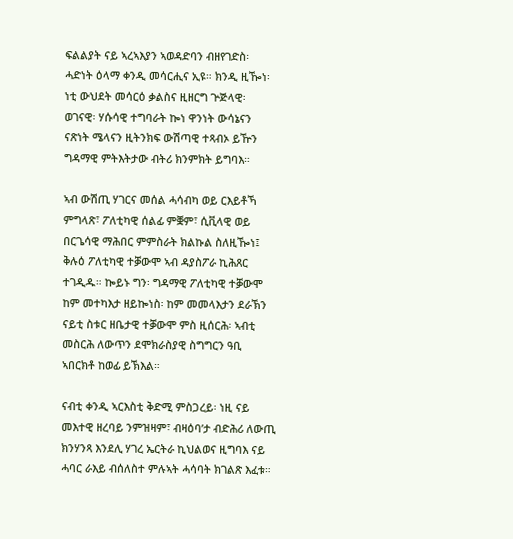ፍልልያት ናይ ኣረኣእያን ኣወዳድባን ብዘየገድስ፡ ሓድነት ዕላማ ቀንዲ መሳርሒና ኢዩ። ክንዲ ዚዀነ፡ ነቲ ውህደት መሳርዕ ቃልስና ዚዘርግ ጕጅላዊ፡ ወገናዊ፡ ሃሱሳዊ ተግባራት ኰነ ዋንነት ውሳኔናን ናጽነት ሜላናን ዚትንክፍ ውሽጣዊ ተጻብኦ ይዅን ግዳማዊ ምትእትታው ብትሪ ክንምክት ይግባእ።

ኣብ ውሽጢ ሃገርና መሰል ሓሳብካ ወይ ርእይቶኻ ምግላጽ፣ ፖለቲካዊ ሰልፊ ምቛም፣ ሲቪላዊ ወይ በርጌሳዊ ማሕበር ምምስራት ክልኩል ስለዚዀነ፤ ቅሉዕ ፖለቲካዊ ተቓውሞ ኣብ ዳያስፖራ ኪሕጸር ተገዲዱ። ኰይኑ ግን፡ ግዳማዊ ፖለቲካዊ ተቓውሞ ከም መተካእታ ዘይኰነስ፡ ከም መመላእታን ደራኽን ናይቲ ስቱር ዘቤታዊ ተቓውሞ ምስ ዚሰርሕ፡ ኣብቲ መስርሕ ለውጥን ደሞክራስያዊ ስግግርን ዓቢ ኣበርክቶ ከወፊ ይኽእል።

ናብቲ ቀንዲ ኣርእስቲ ቅድሚ ምስጋረይ፡ ነዚ ናይ መእተዊ ዘረባይ ንምዝዛም፣ ብዛዕባ’ታ ብድሕሪ ለውጢ ክንሃንጻ እንደሊ ሃገረ ኤርትራ ኪህልወና ዚግባእ ናይ ሓባር ራእይ ብሰለስተ ምሉኣት ሓሳባት ክገልጽ እፈቱ።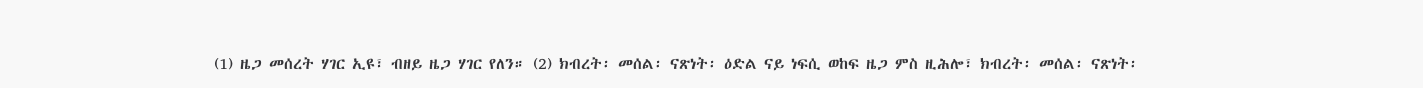(1) ዜጋ መሰረት ሃገር ኢዩ፣ ብዘይ ዜጋ ሃገር የለን። (2) ክብረት፡ መሰል፡ ናጽነት፡ ዕድል ናይ ነፍሲ ወከፍ ዜጋ ምስ ዚሕሎ፣ ክብረት፡ መሰል፡ ናጽነት፡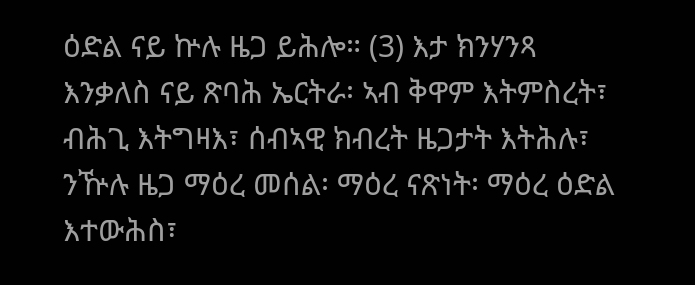ዕድል ናይ ኵሉ ዜጋ ይሕሎ። (3) እታ ክንሃንጻ እንቃለስ ናይ ጽባሕ ኤርትራ፡ ኣብ ቅዋም እትምስረት፣ ብሕጊ እትግዛእ፣ ሰብኣዊ ክብረት ዜጋታት እትሕሉ፣ ንዅሉ ዜጋ ማዕረ መሰል፡ ማዕረ ናጽነት፡ ማዕረ ዕድል እተውሕስ፣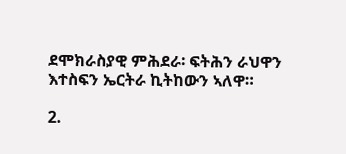ደሞክራስያዊ ምሕደራ፡ ፍትሕን ራህዋን እተስፍን ኤርትራ ኪትከውን ኣለዋ።

2.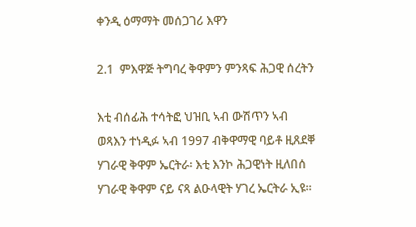ቀንዲ ዕማማት መሰጋገሪ እዋን

2.1  ምእዋጅ ትግባረ ቅዋምን ምንጻፍ ሕጋዊ ሰረትን

እቲ ብሰፊሕ ተሳትፎ ህዝቢ ኣብ ውሽጥን ኣብ ወጻእን ተነዲፉ ኣብ 1997 ብቅዋማዊ ባይቶ ዚጸደቐ ሃገራዊ ቅዋም ኤርትራ፡ እቲ እንኮ ሕጋዊነት ዚለበሰ ሃገራዊ ቅዋም ናይ ናጻ ልዑላዊት ሃገረ ኤርትራ ኢዩ።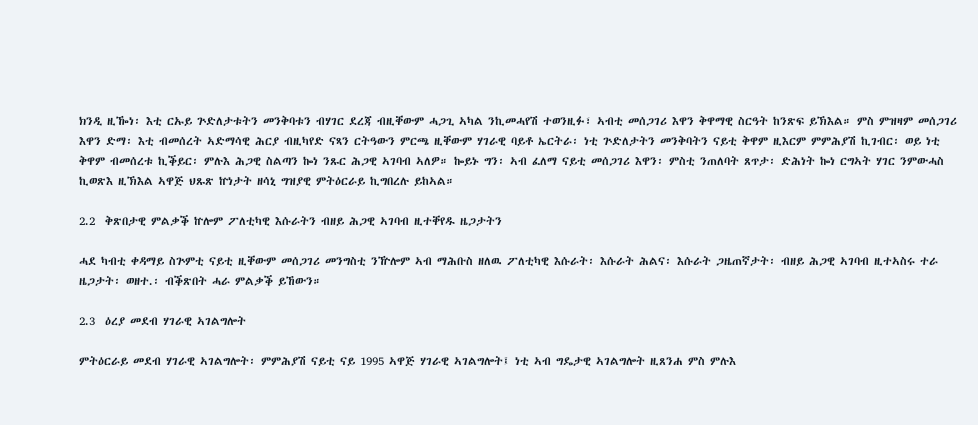ክንዲ ዚዀነ፡ እቲ ርኡይ ጕድለታቱትን መንቅባቱን ብሃገር ደረጃ ብዚቐውም ሓጋጊ ኣካል ንኪመሓየሽ ተወንዚፉ፣ ኣብቲ መሰጋገሪ እዋን ቅዋማዊ ስርዓት ከንጽፍ ይኽእል። ምስ ምዝዛም መሰጋገሪ እዋን ድማ፡ እቲ ብመሰረት ኣድማሳዊ ሕርያ ብዚካየድ ናጻን ርትዓውን ምርጫ ዚቐውም ሃገራዊ ባይቶ ኤርትራ፡ ነቲ ጕድለታትን መንቅባትን ናይቲ ቅዋም ዚእርም ምምሕያሽ ኪገብር፡ ወይ ነቲ ቅዋም ብመሰረቱ ኪቕይር፡ ምሉእ ሕጋዊ ስልጣን ኰነ ንጹር ሕጋዊ ኣገባብ ኣለዎ። ኰይኑ ግን፡ ኣብ ፈለማ ናይቲ መሰጋገሪ እዋን፡ ምስቲ ንጠለባት ጸጥታ፡ ድሕነት ኰነ ርግኣት ሃገር ንምውሓስ ኪወጽእ ዚኽእል ኣዋጅ ህጹጽ ኵነታት ዘሳኒ ግዝያዊ ምትዕርራይ ኪግበረሉ ይከኣል።

2.2  ቅጽበታዊ ምልቃቕ ኵሎም ፖለቲካዊ እሱራትን ብዘይ ሕጋዊ ኣገባብ ዚተቐየዱ ዜጋታትን

ሓደ ካብቲ ቀዳማይ ስጕምቲ ናይቲ ዚቐውም መሰጋገሪ መንግስቲ ንዅሎም ኣብ ማሕቡስ ዘለዉ ፖለቲካዊ እሱራት፡ እሱራት ሕልና፡ እሱራት ጋዜጠኛታት፡ ብዘይ ሕጋዊ ኣገባብ ዚተኣስሩ ተራ ዜጋታት፡ ወዘተ.፡ ብቕጽበት ሓራ ምልቃቕ ይኸውን።

2.3  ዕረያ መደብ ሃገራዊ ኣገልግሎት

ምትዕርራይ መደብ ሃገራዊ ኣገልግሎት፡ ምምሕያሽ ናይቲ ናይ 1995 ኣዋጅ ሃገራዊ ኣገልግሎት፤ ነቲ ኣብ ግዴታዊ ኣገልግሎት ዚጸንሐ ምስ ምሉእ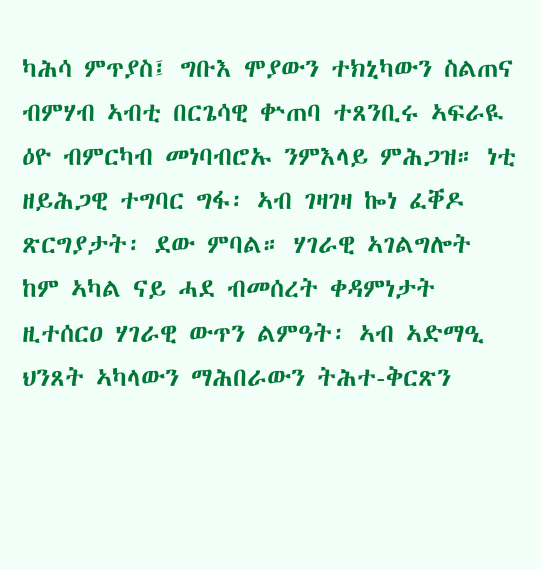ካሕሳ ምጥያስ፤ ግቡእ ሞያውን ተክኒካውን ስልጠና ብምሃብ ኣብቲ በርጌሳዊ ቍጠባ ተጸንቢሩ ኣፍራዪ ዕዮ ብምርካብ መነባብሮኡ ንምእላይ ምሕጋዝ። ነቲ ዘይሕጋዊ ተግባር ግፋ፡ ኣብ ገዛገዛ ኰነ ፈቐዶ ጽርግያታት፡ ደው ምባል። ሃገራዊ ኣገልግሎት ከም ኣካል ናይ ሓደ ብመሰረት ቀዳምነታት ዚተሰርዐ ሃገራዊ ውጥን ልምዓት፡ ኣብ ኣድማዒ ህንጸት ኣካላውን ማሕበራውን ትሕተ-ቅርጽን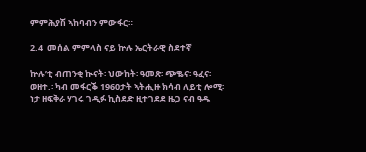ምምሕያሽ ኣከባብን ምውፋር።

2.4  መሰል ምምላስ ናይ ኵሉ ኤርትራዊ ስደተኛ

ኵሉ’ቲ ብጠንቂ ኲናት፡ ህውከት፡ ዓመጽ፡ ጭቈና፡ ዓፈና፡ ወዘተ.፡ ካብ መፋርቕ 1960ታት ኣትሒዙ ክሳብ ለይቲ ሎሚ፡ ነታ ዘፍቅራ ሃገሩ ገዲፉ ኪስደድ ዚተገደደ ዜጋ ናብ ዓዱ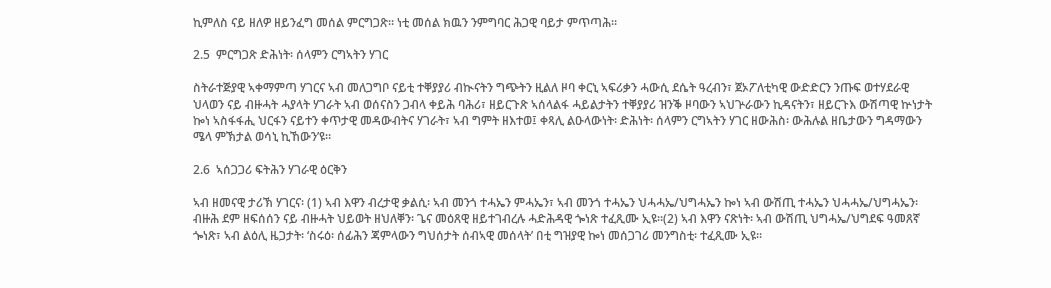ኪምለስ ናይ ዘለዎ ዘይንፈግ መሰል ምርግጋጽ። ነቲ መሰል ክዉን ንምግባር ሕጋዊ ባይታ ምጥጣሕ።

2.5  ምርግጋጽ ድሕነት፡ ሰላምን ርግኣትን ሃገር

ስትራተጅያዊ ኣቀማምጣ ሃገርና ኣብ መለጋግቦ ናይቲ ተቐያያሪ ብኲናትን ግጭትን ዚልለ ዞባ ቀርኒ ኣፍሪቃን ሓውሲ ደሴት ዓረብን፣ ጀኦፖለቲካዊ ውድድርን ንጡፍ ወተሃደራዊ ህላወን ናይ ብዙሓት ሓያላት ሃገራት ኣብ ወሰናስን ጋብላ ቀይሕ ባሕሪ፣ ዘይርጉጽ ኣሰላልፋ ሓይልታትን ተቐያያሪ ዝንቕ ዞባውን ኣህጕራውን ኪዳናትን፣ ዘይርጉእ ውሽጣዊ ኵነታት ኰነ ኣስፋፋሒ ህርፋን ናይተን ቀጥታዊ መዳውብትና ሃገራት፣ ኣብ ግምት ዘእተወ፤ ቀጻሊ ልዑላውነት፡ ድሕነት፡ ሰላምን ርግኣትን ሃገር ዘውሕስ፡ ውሕሉል ዘቤታውን ግዳማውን ሜላ ምኽታል ወሳኒ ኪኸውን’ዩ።

2.6  ኣሰጋጋሪ ፍትሕን ሃገራዊ ዕርቅን

ኣብ ዘመናዊ ታሪኽ ሃገርና፡ (1) ኣብ እዋን ብረታዊ ቃልሲ፡ ኣብ መንጎ ተሓኤን ምሓኤን፣ ኣብ መንጎ ተሓኤን ህሓሓኤ/ህግሓኤን ኰነ ኣብ ውሽጢ ተሓኤን ህሓሓኤ/ህግሓኤን፡ ብዙሕ ደም ዘፍሰሰን ናይ ብዙሓት ህይወት ዘህለቐን፡ ጌና መዕጸዊ ዘይተገብረሉ ሓድሕዳዊ ጐነጽ ተፈጺሙ ኢዩ።(2) ኣብ እዋን ናጽነት፡ ኣብ ውሽጢ ህግሓኤ/ህግደፍ ዓመጸኛ ጐነጽ፣ ኣብ ልዕሊ ዜጋታት፡ ‘ስሩዕ፡ ሰፊሕን ጃምላውን ግህሰታት ሰብኣዊ መሰላት’ በቲ ግዝያዊ ኰነ መሰጋገሪ መንግስቲ፡ ተፈጺሙ ኢዩ።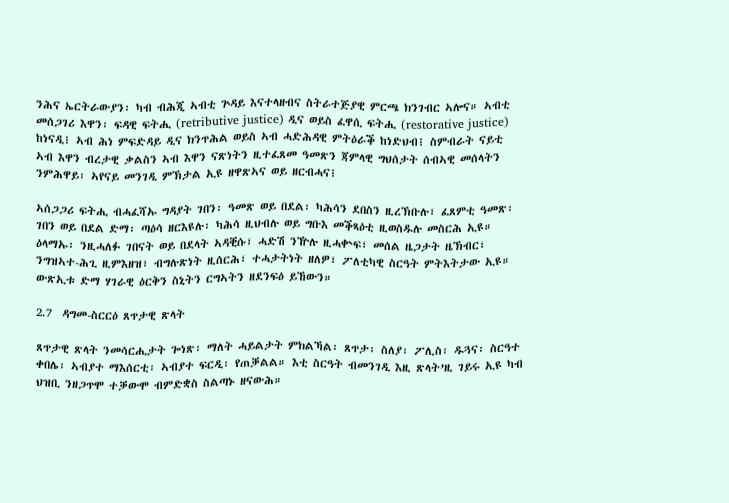ንሕና ኤርትራውያን፡ ካብ ብሕጂ ኣብቲ ጕዳይ እናተላዘብና ስትራተጅያዊ ምርጫ ክንገብር ኣሎና። ኣብቲ መሰጋገሪ እዋን፡ ፍዳዊ ፍትሒ (retributive justice) ዲና ወይስ ፈዋሲ ፍትሒ (restorative justice) ከነናዲ፧ ኣብ ሕነ ምፍድዳይ ዲና ክንጥሕል ወይስ ኣብ ሓድሕዳዊ ምትዕራቕ ከነድህብ፧ ስምብራት ናይቲ ኣብ እዋን ብረታዊ ቃልስን ኣብ እዋን ናጽነትን ዚተፈጸመ ዓመጽን ጃምላዊ ግህሰታት ሰብኣዊ መሰላትን ንምሕዋይ፡ ኣየናይ መንገዲ ምኽታል ኢዩ ዘዋጽኣና ወይ ዘርብሓና፧

ኣሰጋጋሪ ፍትሒ ብሓፈሻኡ ግዳያት ገበን፡ ዓመጽ ወይ በደል፡ ካሕሳን ደበስን ዚረኽቡሉ፣ ፈጸምቲ ዓመጽ፡ ገበን ወይ በደል ድማ፡ ጣዕሳ ዘርእዩሉ፡ ካሕሳ ዚህብሉ ወይ ግቡእ መቕጻዕቲ ዚወስዱሉ መስርሕ ኢዩ። ዕላማኡ፡ ንዚሓለፉ ገበናት ወይ በደላት ኣዳቒሱ፣ ሓድሽ ንዅሉ ዚሓቍፍ፣ መሰል ዜጋታት ዜኽብር፣ ንግዝኣተ-ሕጊ ዚምእዘዝ፣ ብግሉጽነት ዚሰርሕ፣ ተሓታትነት ዘለዎ፣ ፖለቲካዊ ስርዓት ምትእትታው ኢዩ። ውጽኢቱ ድማ ሃገራዊ ዕርቅን ስኒትን ርግኣትን ዘደንፍዕ ይኸውን።

2.7  ዳግመ-ስርርዕ ጸጥታዊ ጽላት

ጸጥታዊ ጽላት ንመሳርሒታት ጐነጽ፡ ማለት ሓይልታት ምክልኻል፡ ጸጥታ፡ ስለያ፡ ፖሊስ፡ ዱጓና፡ ስርዓተ ቀበሌ፡ ኣብያተ ማእሰርቲ፡ ኣብያተ ፍርዲ፡ የጠቓልል። እቲ ስርዓት ብመንገዲ እዚ ጽላት’ዚ ገይሩ ኢዩ ካብ ህዝቢ ንዘጋጥሞ ተቓውሞ ብምድቋስ ስልጣኑ ዘናውሕ።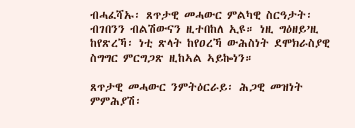ብሓፈሻኡ፡ ጸጥታዊ መሓውር ምልካዊ ስርዓታት፡ ብገበንን ብልሽውናን ዚተበከለ ኢዩ። ነዚ ግዕዘይ’ዚ ከየጽረኻ፡ ነቲ ጽላት ከየዐረኻ ውሕስነት ደሞክራስያዊ ስግግር ምርግጋጽ ዚከኣል ኣይኰነን።

ጸጥታዊ መሓውር ንምትዕርራይ፡ ሕጋዊ መዝነት ምምሕያሽ፡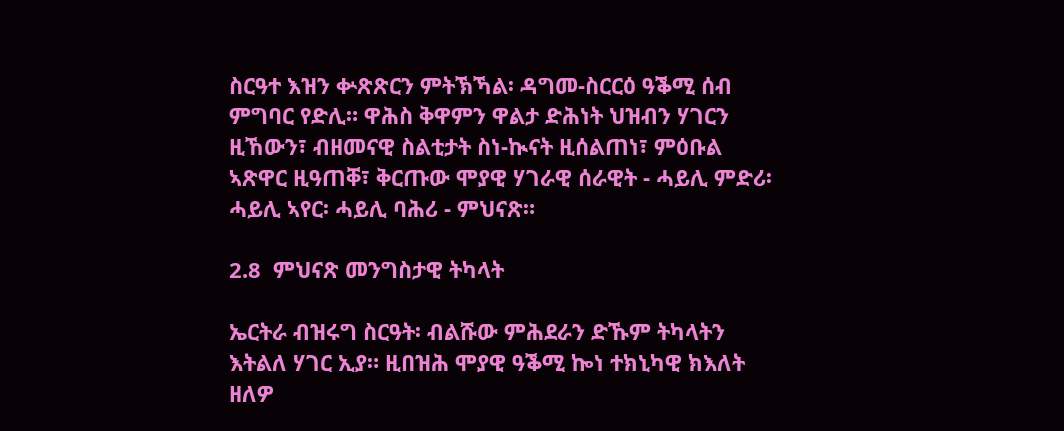ስርዓተ እዝን ቍጽጽርን ምትኽኻል፡ ዳግመ-ስርርዕ ዓቕሚ ሰብ ምግባር የድሊ። ዋሕስ ቅዋምን ዋልታ ድሕነት ህዝብን ሃገርን ዚኸውን፣ ብዘመናዊ ስልቲታት ስነ-ኲናት ዚሰልጠነ፣ ምዕቡል ኣጽዋር ዚዓጠቐ፣ ቅርጡው ሞያዊ ሃገራዊ ሰራዊት - ሓይሊ ምድሪ፡ ሓይሊ ኣየር፡ ሓይሊ ባሕሪ - ምህናጽ።

2.8  ምህናጽ መንግስታዊ ትካላት

ኤርትራ ብዝሩግ ስርዓት፡ ብልሹው ምሕደራን ድኹም ትካላትን እትልለ ሃገር ኢያ። ዚበዝሕ ሞያዊ ዓቕሚ ኰነ ተክኒካዊ ክእለት ዘለዎ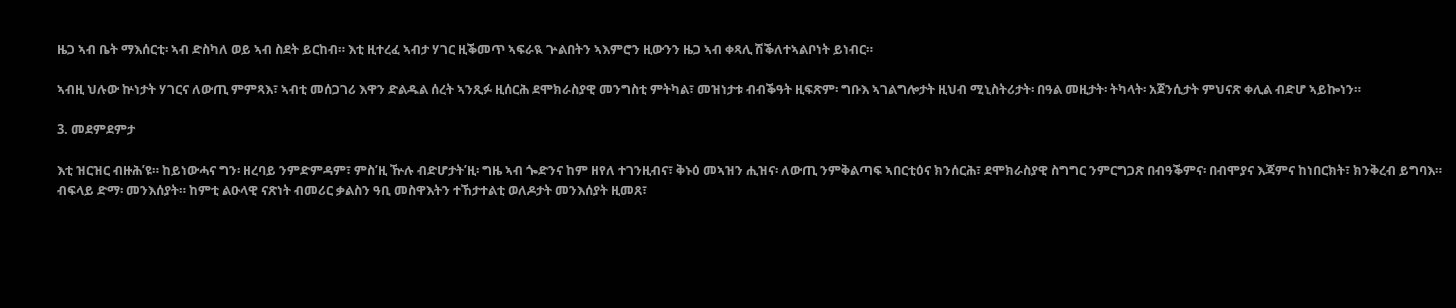ዜጋ ኣብ ቤት ማእሰርቲ፡ ኣብ ድስካለ ወይ ኣብ ስደት ይርከብ። እቲ ዚተረፈ ኣብታ ሃገር ዚቕመጥ ኣፍራዪ ጕልበትን ኣእምሮን ዚውንን ዜጋ ኣብ ቀጻሊ ሽቕለተኣልቦነት ይነብር።

ኣብዚ ህሉው ኵነታት ሃገርና ለውጢ ምምጻእ፣ ኣብቲ መሰጋገሪ እዋን ድልዱል ሰረት ኣንጺፉ ዚሰርሕ ደሞክራስያዊ መንግስቲ ምትካል፣ መዝነታቱ ብብቕዓት ዚፍጽም፡ ግቡእ ኣገልግሎታት ዚህብ ሚኒስትሪታት፡ በዓል መዚታት፡ ትካላት፡ አጀንሲታት ምህናጽ ቀሊል ብድሆ ኣይኰነን።

3. መደምደምታ

እቲ ዝርዝር ብዙሕ’ዩ። ከይነውሓና ግን፡ ዘረባይ ንምድምዳም፣ ምስ’ዚ ዅሉ ብድሆታት’ዚ፡ ግዜ ኣብ ጐድንና ከም ዘየለ ተገንዚብና፣ ቅኑዕ መኣዝን ሒዝና፡ ለውጢ ንምቅልጣፍ ኣበርቲዕና ክንሰርሕ፣ ደሞክራስያዊ ስግግር ንምርግጋጽ በብዓቕምና፡ በብሞያና እጃምና ከነበርክት፣ ክንቅረብ ይግባእ። ብፍላይ ድማ፡ መንእሰያት። ከምቲ ልዑላዊ ናጽነት ብመሪር ቃልስን ዓቢ መስዋእትን ተኸታተልቲ ወለዶታት መንእሰያት ዚመጸ፣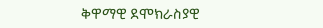ቅዋማዊ ደሞክራስያዊ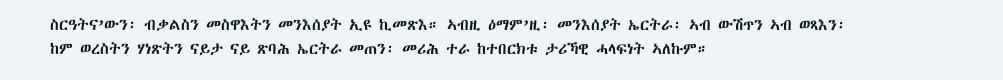ስርዓትና’ውን፡ ብቃልስን መስዋእትን መንእሰያት ኢዩ ኪመጽእ። ኣብዚ ዕማም’ዚ፡ መንእሰያት ኤርትራ፡ ኣብ ውሽጥን ኣብ ወጻእን፡ ከም ወረስትን ሃነጽትን ናይታ ናይ ጽባሕ ኤርትራ መጠን፡ መሪሕ ተራ ከተበርክቱ ታሪኻዊ ሓላፍነት ኣለኩም።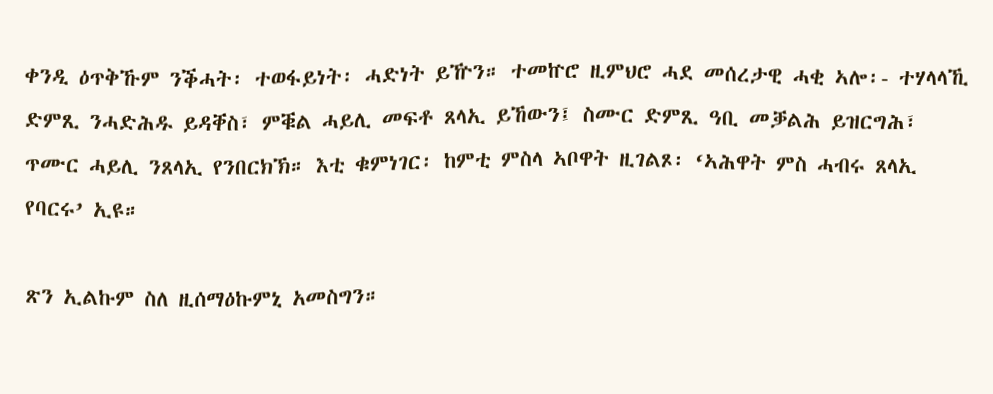ቀንዲ ዕጥቅኹም ንቕሓት፡ ተወፋይነት፡ ሓድነት ይዅን። ተመኵሮ ዚምህሮ ሓደ መሰረታዊ ሓቂ ኣሎ፡- ተሃላላኺ ድምጺ ንሓድሕዱ ይዳቐስ፣ ምቑል ሓይሊ መፍቶ ጸላኢ ይኸውን፤ ስሙር ድምጺ ዓቢ መቓልሕ ይዝርግሕ፣ ጥሙር ሓይሊ ንጸላኢ የንበርክኽ። እቲ ቁምነገር፡ ከምቲ ምስላ ኣቦዋት ዚገልጾ፡ ‘ኣሕዋት ምስ ሓብሩ ጸላኢ የባርሩ’ ኢዩ።

ጽን ኢልኩም ስለ ዚሰማዕኩምኒ አመስግን።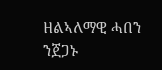ዘልኣለማዊ ሓበን ንጀጋኑ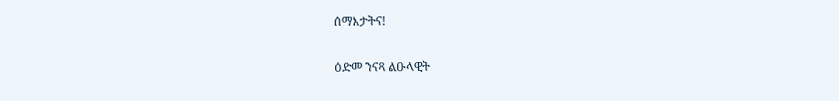ሰማእታትና!

ዕድመ ንናጻ ልዑላዊት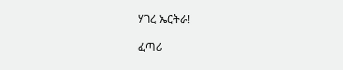ሃገረ ኤርትራ!

ፈጣሪ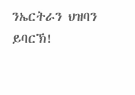ንኤርትራን ህዝባን ይባርኽ!